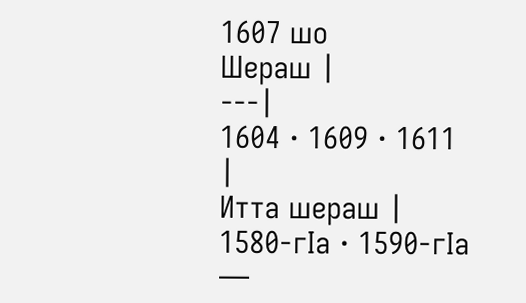1607 шо
Шераш |
---|
1604 · 1609 · 1611 |
Итта шераш |
1580‑гӀа · 1590‑гӀа —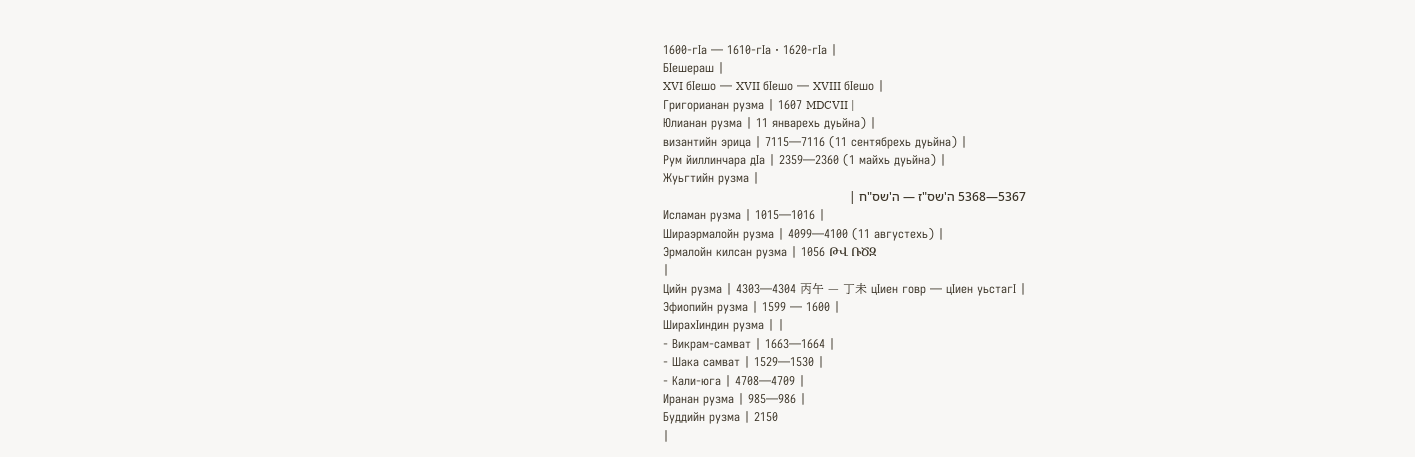1600‑гӀа — 1610‑гӀа · 1620‑гӀа |
БӀешераш |
XVI бӀешо — XVII бӀешо — XVIII бӀешо |
Григорианан рузма | 1607 MDCVII |
Юлианан рузма | 11 январехь дуьйна) |
византийн эрица | 7115—7116 (11 сентябрехь дуьйна) |
Рум йиллинчара дӀа | 2359—2360 (1 майхь дуьйна) |
Жуьгтийн рузма |
5367—5368 ה'שס"ז — ה'שס"ח |
Исламан рузма | 1015—1016 |
Шираэрмалойн рузма | 4099—4100 (11 августехь) |
Эрмалойн килсан рузма | 1056 ԹՎ ՌԾԶ
|
Цийн рузма | 4303—4304 丙午 — 丁未 цӀиен говр — цӀиен уьстагӀ |
Эфиопийн рузма | 1599 — 1600 |
ШирахӀиндин рузма | |
- Викрам-самват | 1663—1664 |
- Шака самват | 1529—1530 |
- Кали-юга | 4708—4709 |
Иранан рузма | 985—986 |
Буддийн рузма | 2150
|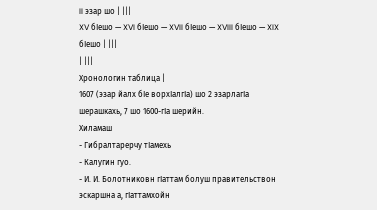II эзар шо | |||
XV бӀешо — XVI бӀешо — XVII бӀешо — XVIII бӀешо — XIX бӀешо | |||
| |||
Хронологин таблица |
1607 (эзар йалх бӀе ворхӀалгӀа) шо 2 эзарлагӀа шерашкахь, 7 шо 1600-гӀа шерийн.
Хиламаш
- Гибралтарерчу тӀамехь
- Калугин гуо.
- И. И. Болотниковн гӀаттам болуш правительствон эскаршна а, гӀаттамхойн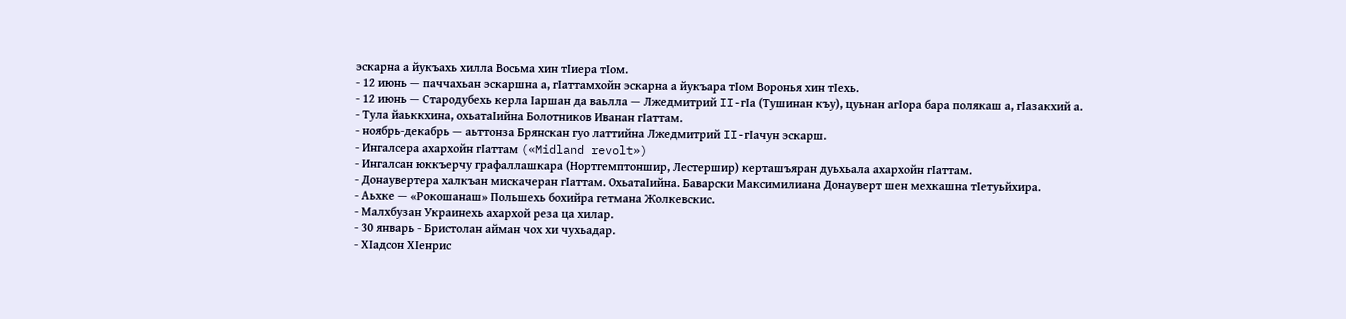эскарна а йукъахь хилла Восьма хин тӀиера тӀом.
- 12 июнь — паччахьан эскаршна а, гӀаттамхойн эскарна а йукъара тӀом Воронья хин тӀехь.
- 12 июнь — Стародубехь керла Ӏаршан да ваьлла — Лжедмитрий II-гӀа (Тушинан къу), цуьнан агӀора бара полякаш а, гӀазакхий а.
- Тула йаьккхина, охьатаӀийна Болотников Иванан гӀаттам.
- ноябрь-декабрь — аьттонза Брянскан гуо латтийна Лжедмитрий II-гӀачун эскарш.
- Ингалсера ахархойн гӀаттам («Midland revolt»)
- Ингалсан юккъерчу графаллашкара (Нортгемптоншир, Лестершир) керташъяран дуьхьала ахархойн гӀаттам.
- Донаувертера халкъан мискачеран гӀаттам. ОхьатаӀийна. Баварски Максимилиана Донауверт шен мехкашна тӀетуьйхира.
- Аьхке — «Рокошанаш» Польшехь бохийра гетмана Жолкевскис.
- Малхбузан Украинехь ахархой реза ца хилар.
- 30 январь - Бристолан айман чох хи чухьадар.
- ХӀадсон ХӀенрис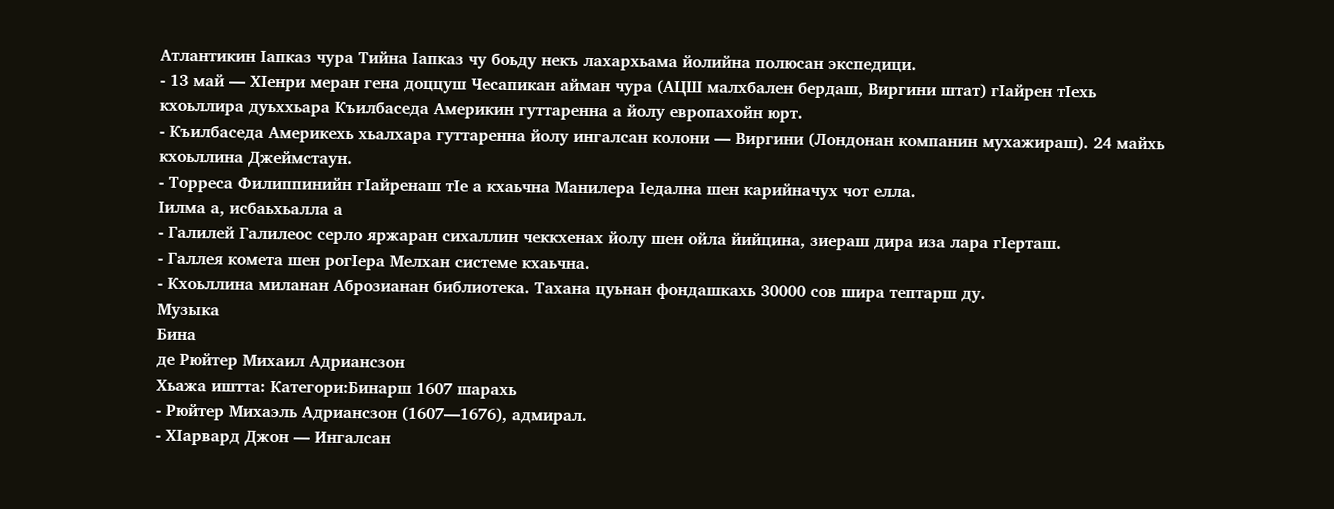Атлантикин Ӏапказ чура Тийна Ӏапказ чу боьду некъ лахархьама йолийна полюсан экспедици.
- 13 май — ХӀенри меран гена доццуш Чесапикан айман чура (АЦШ малхбален бердаш, Виргини штат) гӀайрен тӀехь кхоьллира дуьххьара Къилбаседа Америкин гуттаренна а йолу европахойн юрт.
- Къилбаседа Америкехь хьалхара гуттаренна йолу ингалсан колони — Виргини (Лондонан компанин мухажираш). 24 майхь кхоьллина Джеймстаун.
- Торреса Филиппинийн гӀайренаш тӀе а кхаьчна Манилера Ӏедална шен карийначух чот елла.
Ӏилма а, исбаьхьалла а
- Галилей Галилеос серло яржаран сихаллин чеккхенах йолу шен ойла йийцина, зиераш дира иза лара гӀерташ.
- Галлея комета шен рогӀера Мелхан системе кхаьчна.
- Кхоьллина миланан Аброзианан библиотека. Тахана цуьнан фондашкахь 30000 сов шира тептарш ду.
Музыка
Бина
де Рюйтер Михаил Адриансзон
Хьажа иштта: Категори:Бинарш 1607 шарахь
- Рюйтер Михаэль Адриансзон (1607—1676), адмирал.
- ХӀарвард Джон — Ингалсан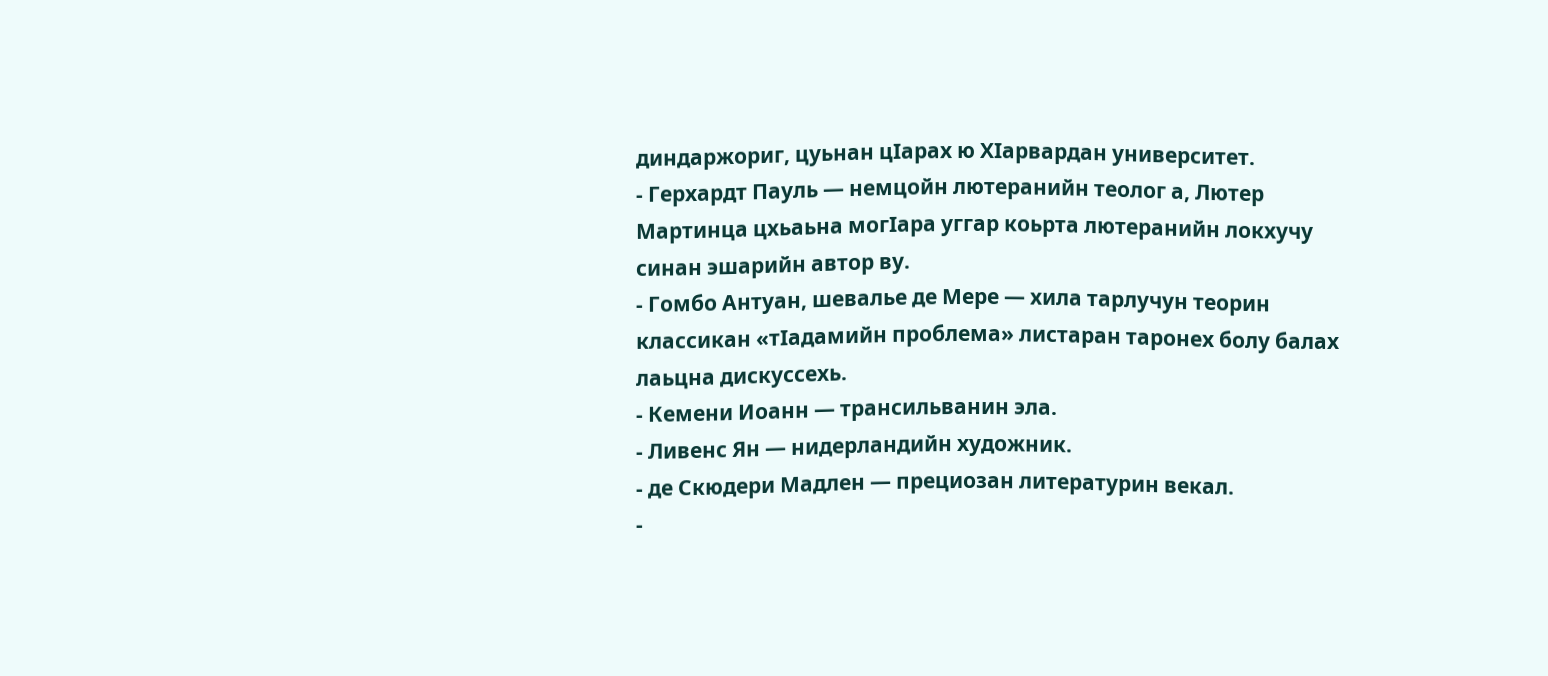диндаржориг, цуьнан цӀарах ю ХӀарвардан университет.
- Герхардт Пауль — немцойн лютеранийн теолог а, Лютер Мартинца цхьаьна могӀара уггар коьрта лютеранийн локхучу синан эшарийн автор ву.
- Гомбо Антуан, шевалье де Мере — хила тарлучун теорин классикан «тӀадамийн проблема» листаран таронех болу балах лаьцна дискуссехь.
- Кемени Иоанн — трансильванин эла.
- Ливенс Ян — нидерландийн художник.
- де Скюдери Мадлен — прециозан литературин векал.
-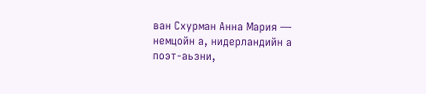ван Схурман Анна Мария — немцойн а, нидерландийн а поэт-аьзни,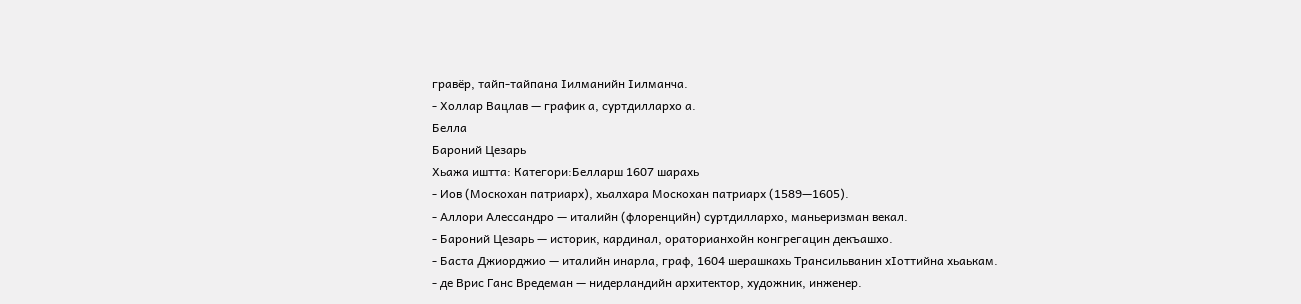гравёр, тайп-тайпана Ӏилманийн Ӏилманча.
- Холлар Вацлав — график а, суртдиллархо а.
Белла
Бароний Цезарь
Хьажа иштта: Категори:Белларш 1607 шарахь
- Иов (Москохан патриарх), хьалхара Москохан патриарх (1589—1605).
- Аллори Алессандро — италийн (флоренцийн) суртдиллархо, маньеризман векал.
- Бароний Цезарь — историк, кардинал, ораторианхойн конгрегацин декъашхо.
- Баста Джиорджио — италийн инарла, граф, 1604 шерашкахь Трансильванин хӀоттийна хьаькам.
- де Врис Ганс Вредеман — нидерландийн архитектор, художник, инженер.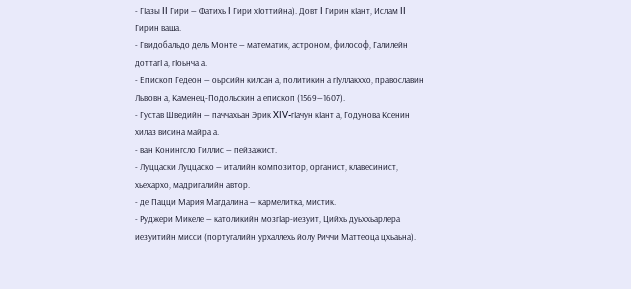- ГӀазы II Гири — Фатихь I Гири хӀоттийна). Довт I Гирин кӀант, Ислам II Гирин ваша.
- Гвидобальдо дель Монте — математик, астроном, философ, Галилейн доттагӀ а, гӀоьнча а.
- Епископ Гедеон — оьрсийн килсан а, политикин а гӀуллакххо, православин Львовн а, Каменец-Подольскин а епископ (1569—1607).
- Густав Шведийн — паччахьан Эрик XIV-гӀачун кӀант а, Годунова Ксенин хилаз висина майра а.
- ван Конингсло Гиллис — пейзажист.
- Луццаски Луццаско — италийн композитор, органист, клавесинист, хьехархо, мадригалийн автор.
- де Пацци Мария Магдалина — кармелитка, мистик.
- Руджери Микеле — католикийн мозгӀар-иезуит, Цийхь дуьххьарлера иезуитийн мисси (португалийн урхаллехь йолу Риччи Маттеоца цхьаьна).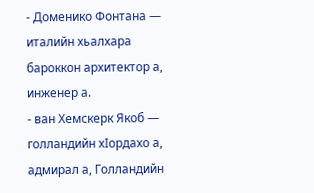- Доменико Фонтана — италийн хьалхара бароккон архитектор а, инженер а.
- ван Хемскерк Якоб — голландийн хӀордахо а, адмирал а, Голландийн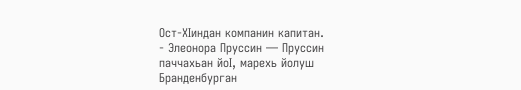Ост-ХӀиндан компанин капитан.
- Элеонора Пруссин — Пруссин паччахьан йоӀ, марехь йолуш Бранденбурган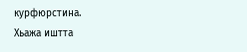курфюрстина.
Хьажа иштта